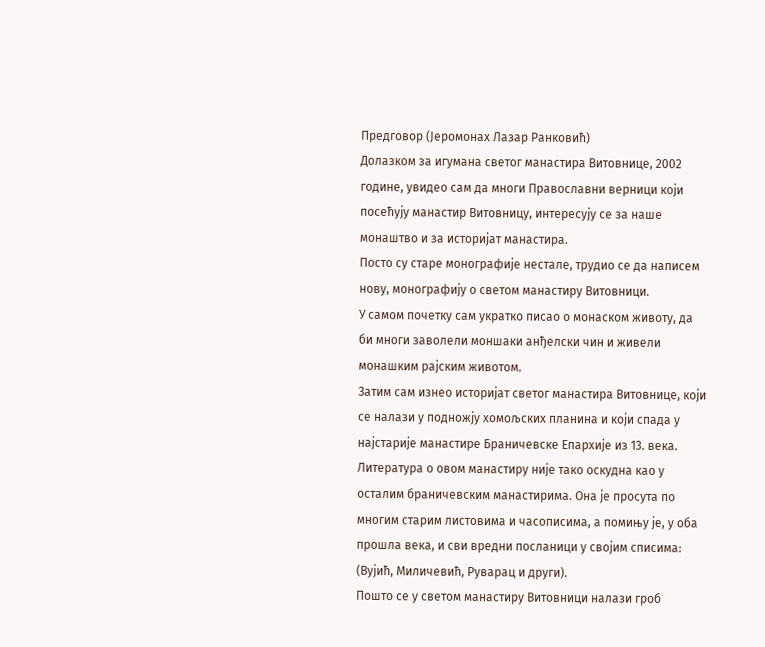Предговор (Јеромонах Лазар Ранковић)
Долазком за игумана светог манастира Витовнице, 2002 године, увидео сам да многи Православни верници који посећују манастир Витовницу, интересују се за наше монаштво и за историјат манастира.
Посто су старе монографије нестале, трудио се да написем нову, монографију о светом манастиру Витовници.
У самом почетку сам укратко писао о монаском животу, да би многи заволели моншаки анђелски чин и живели монашким рајским животом.
Затим сам изнео историјат светог манастира Витовнице, који се налази у подножју хомољских планина и који спада у најстарије манастире Браничевске Епархије из 13. века. Литература о овом манастиру није тако оскудна као у осталим браничевским манастирима. Она је просута по многим старим листовима и часописима, а помињу је, у оба прошла века, и сви вредни посланици у својим списима: (Вујић, Миличевић, Руварац и други).
Пошто се у светом манастиру Витовници налази гроб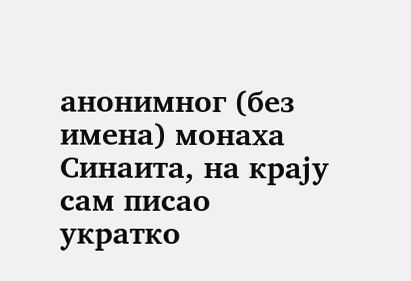анонимног (без имена) монаха Синаита, на крају сам писао укратко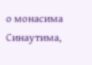о монасима Синаутима,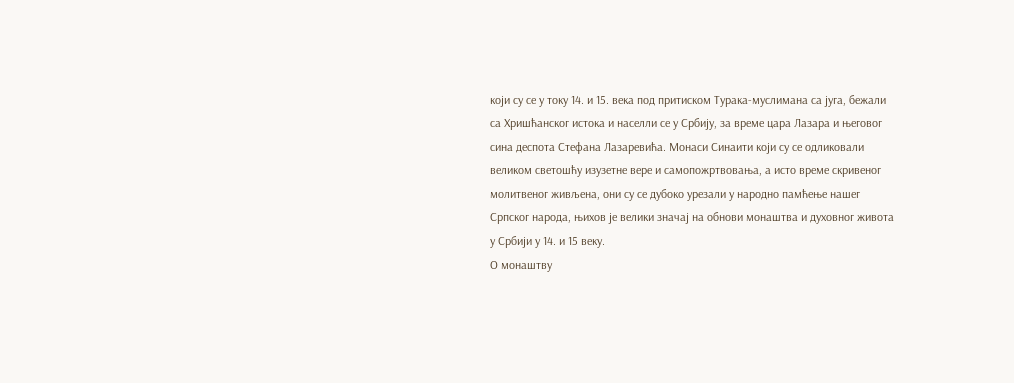који су се у току 14. и 15. века под притиском Турака-муслимана са југа, бежали са Хришћанског истока и населли се у Србију, за време цара Лазара и његовог сина деспота Стефана Лазаревића. Монаси Синаити који су се одликовали великом светошћу изузетне вере и самопожртвовања, а исто време скривеног молитвеног живљена, они су се дубоко урезали у народно памћење нашег Српског народа, њихов је велики значај на обнови монаштва и духовног живота у Србији у 14. и 15 веку.
О монаштву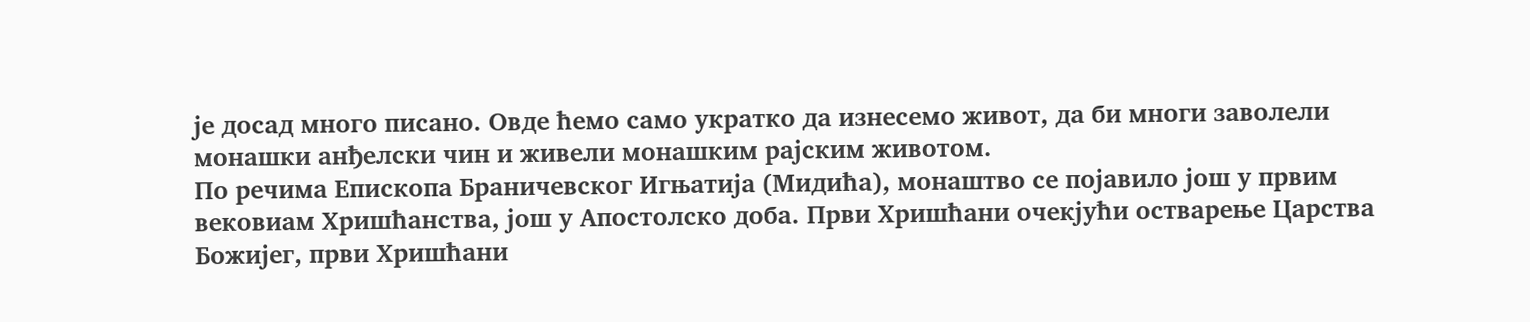је досад много писано. Овде ћемо само укратко да изнесемо живот, да би многи заволели монашки анђелски чин и живели монашким рајским животом.
По речима Епископа Браничевског Игњатија (Мидића), монаштво се појавило још у првим вековиам Хришћанства, још у Апостолско доба. Први Хришћани очекјући остварење Царства Божијег, први Хришћани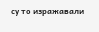су то изражавали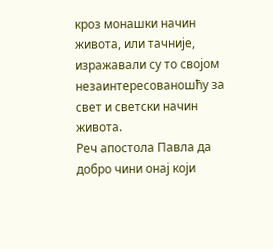кроз монашки начин живота, или тачније, изражавали су то својом незаинтересованошћу за свет и светски начин живота.
Реч апостола Павла да добро чини онај који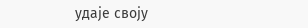удаје своју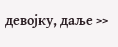девојку, даље >>